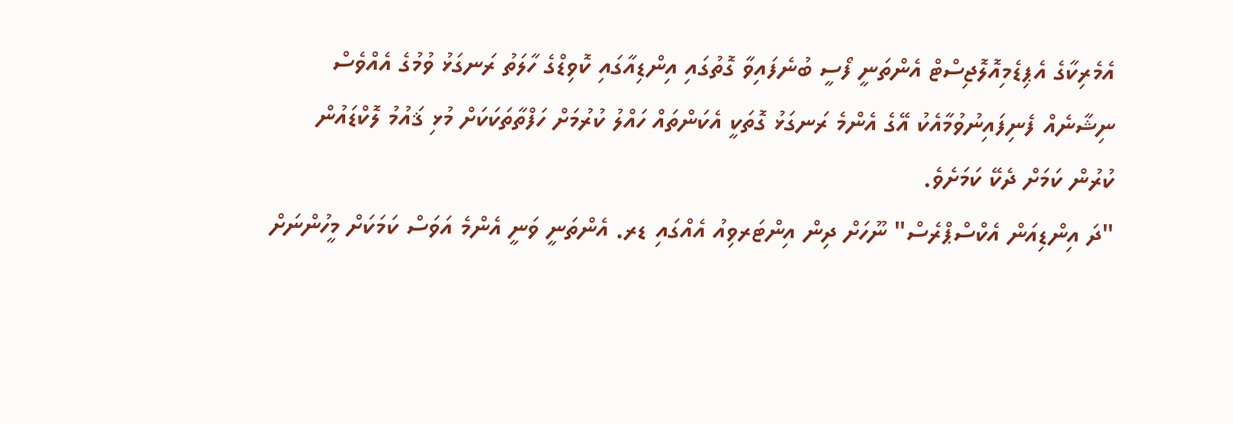އެމެރިކާގެ އެޕިޑެމިއޮލޮޖިސްޓް އެންތަނީ ފޯސީ ބުނެފައިވާ ގޮތުގައި އިންޑިއާގައި ކޮވިޑްގެ ހާލަތު ރަނގަޅު ވުމުގެ އެއްވެސް ނިޝާނެއް ފެނިފައިނުވުމާއެކު އޭގެ އެންމެ ރަނގަޅު ގޮތަކީ އެކަންތައް ހައްލު ކުރުމަށް ހަފްތާތަކަކަށް މުޅި ޤައުމު ލޮކްޑައުން ކުރުން ކަމަށް ދެކޭ ކަމަށެވެ.
"ދަ އިންޑިއަން އެކްސްޕްރެސް" ނޫހަށް ދިން އިންޓަރވިއު އެއްގައި ޑރ. އެންތަނީ ވަނީ އެންމެ އަވަސް ކަމަކަށް މީހުންނަށް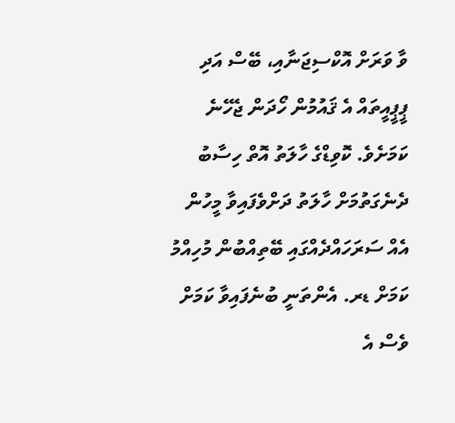ވާ ވަރަށް އޮކްސިޖަނާއި، ބޭސް އަދި ޕީޕީއީތައް އެ ޤައުމުން ހޯދަން ޖެހޭނެ ކަމަށެވެ. ކޮވިޑްގެ ހާލަތު އޮތް ހިސާބު ދެނެގަތުމަށް ހާލަތު ދަށްވެފައިވާ މީހުން އެއް ސަރަހައްދެއްގައި ބޭތިއްބުން މުހިއްމު ކަމަށް ޑރ. އެންތަނީ ބުނެފައިވާ ކަމަށް ވެސް އެ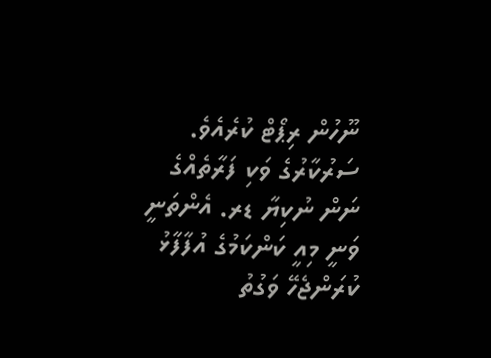ނޫހުން ރިޕޯޓް ކުރެއެވެ.
ސަރުކާރުގެ ވަކި ފަރާތެއްގެ ނަން ނުކިޔާ ޑރ. އެންތަނީ ވަނީ މިއީ ކަންކަމުގެ އުފާފާޅު ކުރަންޖެހޭ ވަގުތު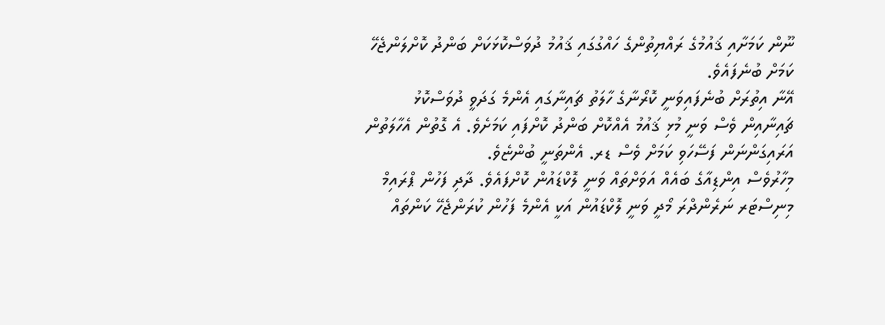ނޫން ކަމަށާއި ޤައުމުގެ ރައްޔިތުންގެ ހައްގުގައި ޤައުމު ދުވަސްކޮޅަކަށް ބަންދު ކޮށްލަންޖެހޭ ކަމަށް ބުނެފައެވެ.
އޭނާ އިތުރަށް ބުނެފައިވަނީ ކޮރޯނާގެ ހާލަތު ޗައިނާގައި އެންމެ ގަދަވީ ދުވަސްކޮޅު ޗައިނާއިން ވެސް ވަނީ މުޅި ޤައުމު އެއްކޮށް ބަންދު ކޮށްފައި ކަމަށެވެ. އެ ގޮތުން އެހާލަތުން އަރައިގަންނަން ފަސޭހަވި ކަމަށް ވެސް ޑރ. އެންތަނީ ބުންޏެވެ.
މިހާރުވެސް އިންޑިއާގެ ބައެއް އަވަށްތައް ވަނީ ލޮކްޑައުން ކޮށްފައެވެ. ދާދި ފަހުން ޕްރައިމް މިނިސްޓަރ ނަރެންދްރަ މޯދީ ވަނީ ލޮކްޑައުން އަކީ އެންމެ ފަހުން ކުރަންޖެހޭ ކަންތައް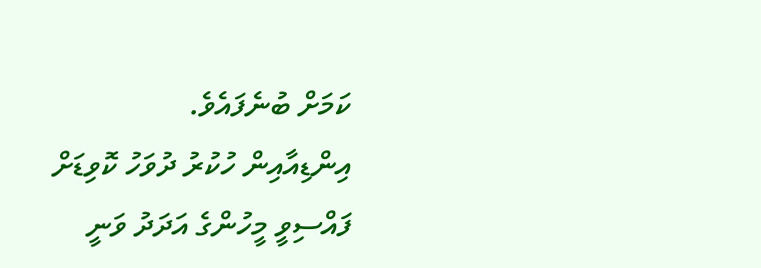ކަމަށް ބުނެފައެވެ.
އިންޑިއާއިން ހުކުރު ދުވަހު ކޮވިޑަށް ފައްސިވީ މީހުންގެ އަދަދު ވަނީ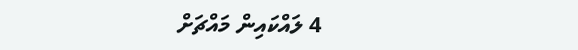4 ލައްކައިން މައްޗަށް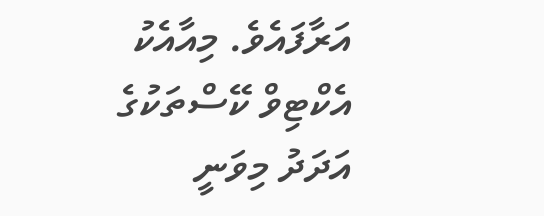އަރާފައެވެ. މިއާއެކު އެކްޓިވް ކޭސްތަކުގެ އަދަދު މިވަނީ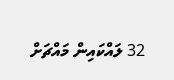32 ލައްކައިން މައްޗަށް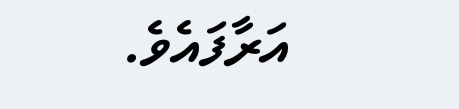އަރާފައެވެ.